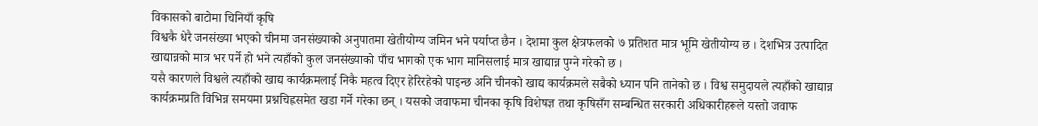विकासको बाटोमा चिनियाँ कृषि
विश्वकै धेरै जनसंख्या भएको चीनमा जनसंख्याको अनुपातमा खेतीयोग्य जमिन भने पर्याप्त छैन । देशमा कुल क्षेत्रफलको ७ प्रतिशत मात्र भूमि खेतीयोग्य छ । देशभित्र उत्पादित खाद्यान्नको मात्र भर पर्ने हो भने त्यहाँको कुल जनसंख्याको पाँच भागको एक भाग मानिसलाई मात्र खाद्यान्न पुग्ने गरेको छ ।
यसै कारणले विश्वले त्यहाँको खाद्य कार्यक्रमलाई निकै महत्व दिएर हेरिरहेको पाइन्छ अनि चीनको खाद्य कार्यक्रमले सबैको ध्यान पनि तानेको छ । विश्व समुदायले त्यहाँको खाद्यान्न कार्यक्रमप्रति विभिन्न समयमा प्रश्नचिह्नसमेत खडा गर्ने गरेका छन् । यसको जवाफमा चीनका कृषि विशेषज्ञ तथा कृषिसँग सम्बन्धित सरकारी अधिकारीहरूले यस्तो जवाफ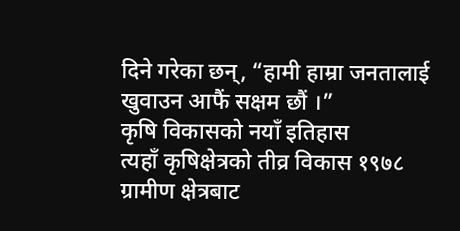दिने गरेका छन्, “हामी हाम्रा जनतालाई खुवाउन आफैं सक्षम छौं ।”
कृषि विकासको नयाँ इतिहास
त्यहाँ कृषिक्षेत्रको तीव्र विकास १९७८ ग्रामीण क्षेत्रबाट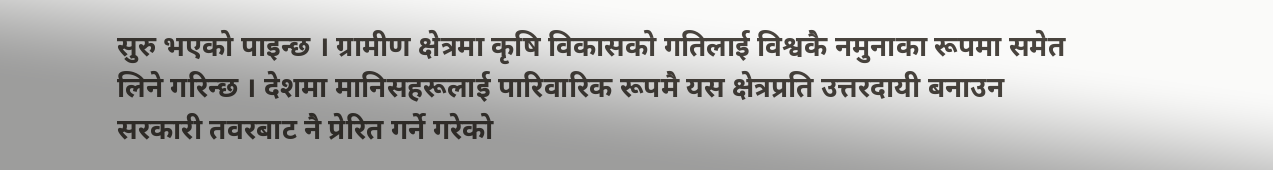सुरु भएको पाइन्छ । ग्रामीण क्षेत्रमा कृषि विकासको गतिलाई विश्वकै नमुनाका रूपमा समेत लिने गरिन्छ । देशमा मानिसहरूलाई पारिवारिक रूपमै यस क्षेत्रप्रति उत्तरदायी बनाउन सरकारी तवरबाट नै प्रेरित गर्ने गरेको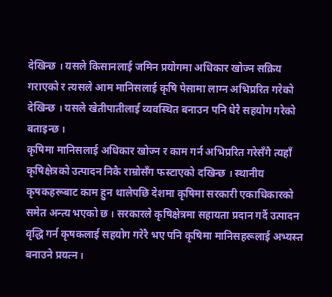देखिन्छ । यसले किसानलाई जमिन प्रयोगमा अधिकार खोज्न सक्रिय गराएको र त्यसले आम मानिसलाई कृषि पेसामा लाग्न अभिप्ररित गरेको देखिन्छ । यसले खेतीपातीलाई व्यवस्थित बनाउन पनि धेरै सहयोग गरेको बताइन्छ ।
कृषिमा मानिसलाई अधिकार खोज्न र काम गर्न अभिप्ररित गरेसँगै त्यहाँ कृषिक्षेत्रको उत्पादन निकै राम्रोसँग फस्टाएको दखिन्छ । स्थानीय कृषकहरूबाट काम हुन थालेपछि देशमा कृषिमा सरकारी एकाधिकारको समेत अन्त्य भएको छ । सरकारले कृषिक्षेत्रमा सहायता प्रदान गर्दै उत्पादन वृद्धि गर्न कृषकलाई सहयोग गरेरै भए पनि कृषिमा मानिसहरूलाई अभ्यस्त बनाउने प्रयत्न ।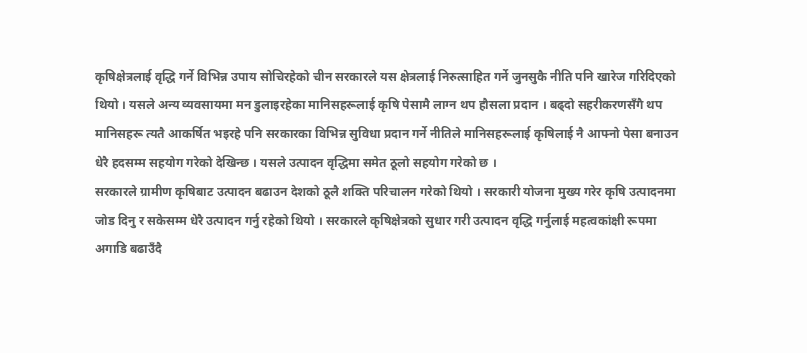कृषिक्षेत्रलाई वृद्धि गर्ने विभिन्न उपाय सोचिरहेको चीन सरकारले यस क्षेत्रलाई निरुत्साहित गर्ने जुनसुकै नीति पनि खारेज गरिदिएको थियो । यसले अन्य व्यवसायमा मन डुलाइरहेका मानिसहरूलाई कृषि पेसामै लाग्न थप हौसला प्रदान । बढ्दो सहरीकरणसँगै थप मानिसहरू त्यतै आकर्षित भइरहे पनि सरकारका विभिन्न सुविधा प्रदान गर्ने नीतिले मानिसहरूलाई कृषिलाई नै आफ्नो पेसा बनाउन धेरै हदसम्म सहयोग गरेको देखिन्छ । यसले उत्पादन वृद्धिमा समेत ठूलो सहयोग गरेको छ ।
सरकारले ग्रामीण कृषिबाट उत्पादन बढाउन देशको ठूलै शक्ति परिचालन गरेको थियो । सरकारी योजना मुख्य गरेर कृषि उत्पादनमा जोड दिनु र सकेसम्म धेरै उत्पादन गर्नु रहेको थियो । सरकारले कृषिक्षेत्रको सुधार गरी उत्पादन वृद्धि गर्नुलाई महत्वकांक्षी रूपमा अगाडि बढाउँदै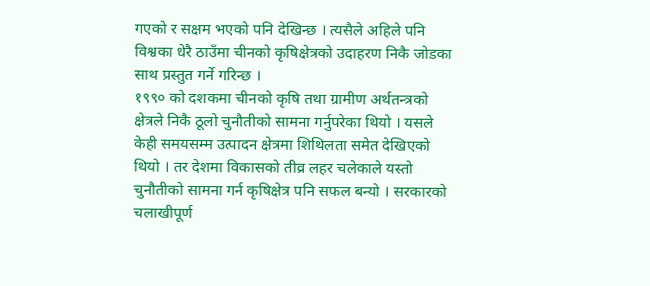गएको र सक्षम भएको पनि देखिन्छ । त्यसैले अहिले पनि विश्वका धेरै ठाउँमा चीनको कृषिक्षेत्रको उदाहरण निकै जोडका साथ प्रस्तुत गर्ने गरिन्छ ।
१९९० को दशकमा चीनको कृषि तथा ग्रामीण अर्थतन्त्रको क्षेत्रले निकै ठूलो चुनौतीको सामना गर्नुपरेका थियो । यसले केही समयसम्म उत्पादन क्षेत्रमा शिथिलता समेत देखिएको थियो । तर देशमा विकासको तीव्र लहर चलेकाले यस्तो चुनौतीको सामना गर्न कृषिक्षेत्र पनि सफल बन्यो । सरकारको चलाखीपूर्ण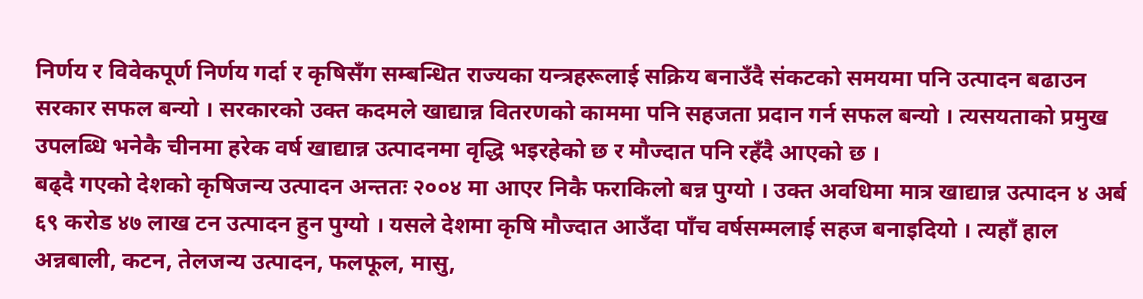निर्णय र विवेकपूर्ण निर्णय गर्दा र कृषिसँग सम्बन्धित राज्यका यन्त्रहरूलाई सक्रिय बनाउँदै संकटको समयमा पनि उत्पादन बढाउन सरकार सफल बन्यो । सरकारको उक्त कदमले खाद्यान्न वितरणको काममा पनि सहजता प्रदान गर्न सफल बन्यो । त्यसयताको प्रमुख उपलब्धि भनेकै चीनमा हरेक वर्ष खाद्यान्न उत्पादनमा वृद्धि भइरहेको छ र मौज्दात पनि रहँदै आएको छ ।
बढ्दै गएको देशको कृषिजन्य उत्पादन अन्ततः २००४ मा आएर निकै फराकिलो बन्न पुग्यो । उक्त अवधिमा मात्र खाद्यान्न उत्पादन ४ अर्ब ६९ करोड ४७ लाख टन उत्पादन हुन पुग्यो । यसले देशमा कृषि मौज्दात आउँदा पाँच वर्षसम्मलाई सहज बनाइदियो । त्यहाँ हाल अन्नबाली, कटन, तेलजन्य उत्पादन, फलफूल, मासु,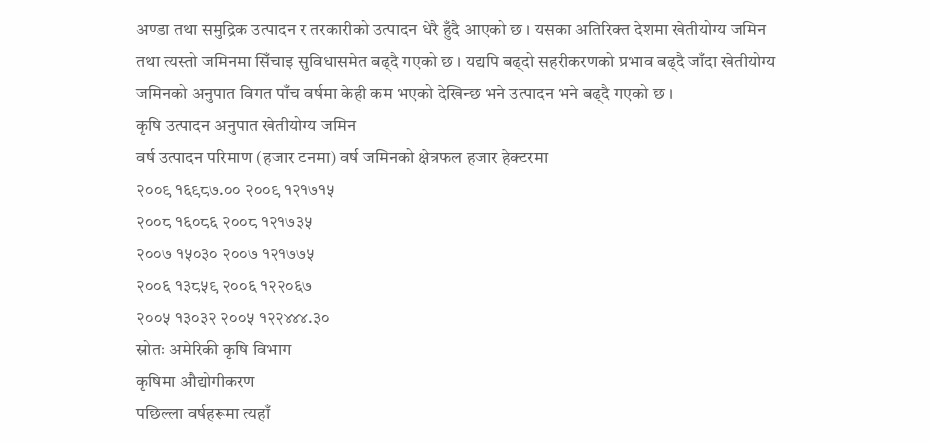अण्डा तथा समुद्रिक उत्पादन र तरकारीको उत्पादन धेरै हुँदै आएको छ । यसका अतिरिक्त देशमा खेतीयोग्य जमिन तथा त्यस्तो जमिनमा सिँचाइ सुविधासमेत बढ्दै गएको छ । यद्यपि बढ्दो सहरीकरणको प्रभाव बढ्दै जाँदा खेतीयोग्य जमिनको अनुपात विगत पाँच वर्षमा केही कम भएको देखिन्छ भने उत्पादन भने बढ्दै गएको छ ।
कृषि उत्पादन अनुपात खेतीयोग्य जमिन
वर्ष उत्पादन परिमाण (हजार टनमा) वर्ष जमिनको क्षेत्रफल हजार हेक्टरमा
२००९ १६९८७.०० २००९ १२१७१५
२००८ १६०८६ २००८ १२१७३५
२००७ १५०३० २००७ १२१७७५
२००६ १३८५९ २००६ १२२०६७
२००५ १३०३२ २००५ १२२४४४.३०
स्रोतः अमेरिकी कृषि विभाग
कृषिमा औद्योगीकरण
पछिल्ला वर्षहरूमा त्यहाँ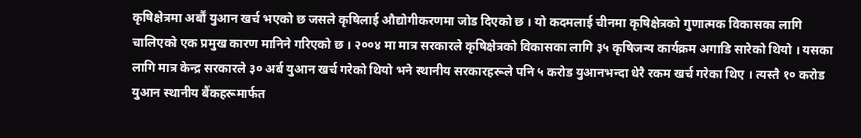कृषिक्षेत्रमा अर्बौं युआन खर्च भएको छ जसले कृषिलाई औद्योगीकरणमा जोड दिएको छ । यो कदमलाई चीनमा कृषिक्षेत्रको गुणात्मक विकासका लागि चालिएको एक प्रमुख कारण मानिने गरिएको छ । २००४ मा मात्र सरकारले कृषिक्षेत्रको विकासका लागि ३५ कृषिजन्य कार्यक्रम अगाडि सारेको थियो । यसका लागि मात्र केन्द्र सरकारले ३० अर्ब युआन खर्च गरेको थियो भने स्थानीय सरकारहरूले पनि ५ करोड युआनभन्दा धेरै रकम खर्च गरेका थिए । त्यस्तै १० करोड युआन स्थानीय बैंकहरूमार्फत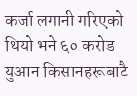कर्जा लगानी गरिएको थियो भने ६० करोड युआन किसानहरूबाटै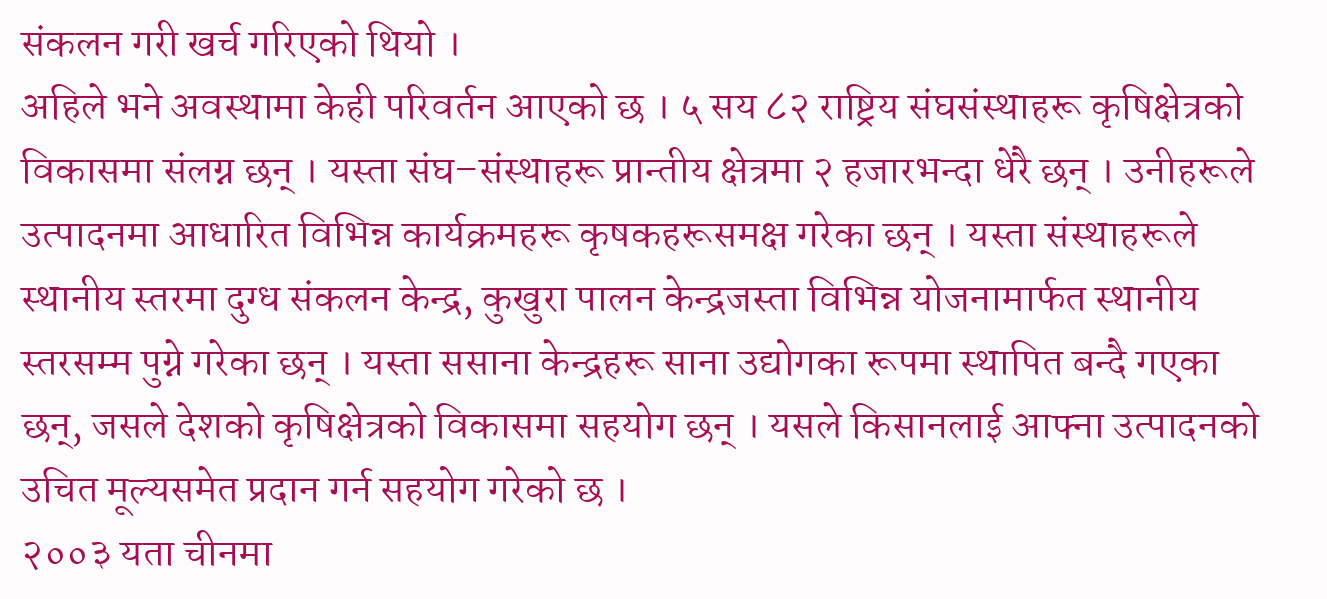संकलन गरी खर्च गरिएको थियो ।
अहिले भने अवस्थामा केही परिवर्तन आएको छ । ५ सय ८२ राष्ट्रिय संघसंस्थाहरू कृषिक्षेत्रको विकासमा संलग्न छन् । यस्ता संघ–संस्थाहरू प्रान्तीय क्षेत्रमा २ हजारभन्दा धेरै छन् । उनीहरूले उत्पादनमा आधारित विभिन्न कार्यक्रमहरू कृषकहरूसमक्ष गरेका छन् । यस्ता संस्थाहरूले स्थानीय स्तरमा दुग्ध संकलन केन्द्र, कुखुरा पालन केन्द्रजस्ता विभिन्न योजनामार्फत स्थानीय स्तरसम्म पुग्ने गरेका छन् । यस्ता ससाना केन्द्रहरू साना उद्योगका रूपमा स्थापित बन्दै गएका छन्, जसले देशको कृषिक्षेत्रको विकासमा सहयोग छन् । यसले किसानलाई आफ्ना उत्पादनको उचित मूल्यसमेत प्रदान गर्न सहयोग गरेको छ ।
२००३ यता चीनमा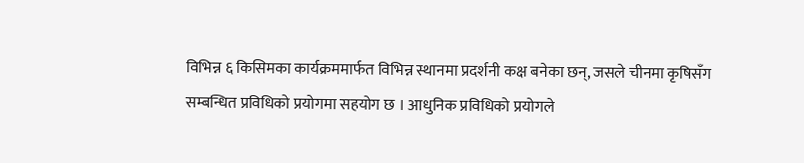विभिन्न ६ किसिमका कार्यक्रममार्फत विभिन्न स्थानमा प्रदर्शनी कक्ष बनेका छन्, जसले चीनमा कृषिसँग सम्बन्धित प्रविधिको प्रयोगमा सहयोग छ । आधुनिक प्रविधिको प्रयोगले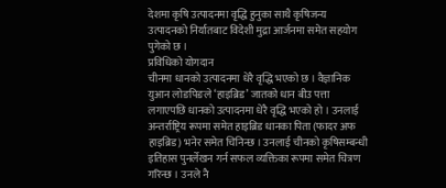देशमा कृषि उत्पादनमा वृद्धि हुनुका साथै कृषिजन्य उत्पादनको निर्यातबाट विदेशी मुद्रा आर्जनमा समेत सहयोग पुगेको छ ।
प्रविधिको योगदान
चीनमा धानको उत्पादनमा धेरै वृद्धि भएको छ । वैज्ञानिक युआन लोङपिङले ‘हाइब्रिड’ जातको धान बीउ पत्ता लगाएपछि धानको उत्पादनमा धेरै वृद्धि भएको हो । उनलाई अन्तर्राष्ट्रिय रूपमा समेत हाइब्रिड धानका पिता (फादर अफ हाइब्रिड) भनेर समेत चिनिन्छ । उनलाई चीनको कृषिसम्बन्धी इतिहास पुनर्लेखन गर्न सफल व्यक्तिका रूपमा समेत चित्रण गरिन्छ । उनले नै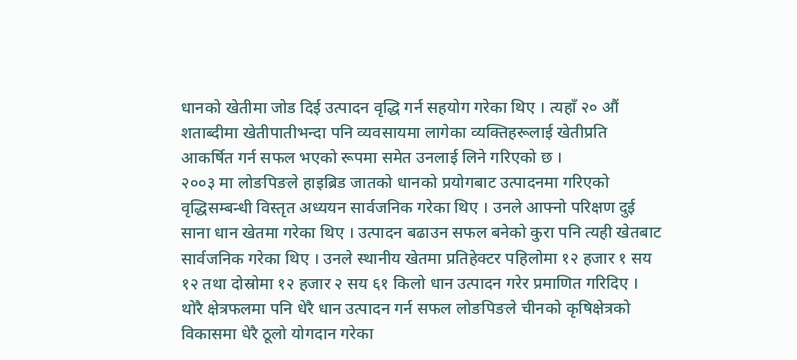धानको खेतीमा जोड दिई उत्पादन वृद्धि गर्न सहयोग गरेका थिए । त्यहाँ २० औं शताब्दीमा खेतीपातीभन्दा पनि व्यवसायमा लागेका व्यक्तिहरूलाई खेतीप्रति आकर्षित गर्न सफल भएको रूपमा समेत उनलाई लिने गरिएको छ ।
२००३ मा लोङपिङले हाइब्रिड जातको धानको प्रयोगबाट उत्पादनमा गरिएको वृद्धिसम्बन्धी विस्तृत अध्ययन सार्वजनिक गरेका थिए । उनले आफ्नो परिक्षण दुई साना धान खेतमा गरेका थिए । उत्पादन बढाउन सफल बनेको कुरा पनि त्यही खेतबाट सार्वजनिक गरेका थिए । उनले स्थानीय खेतमा प्रतिहेक्टर पहिलोमा १२ हजार १ सय १२ तथा दोस्रोमा १२ हजार २ सय ६१ किलो धान उत्पादन गरेर प्रमाणित गरिदिए । थोरै क्षेत्रफलमा पनि धेरै धान उत्पादन गर्न सफल लोङपिङले चीनको कृषिक्षेत्रको विकासमा धेरै ठूलो योगदान गरेका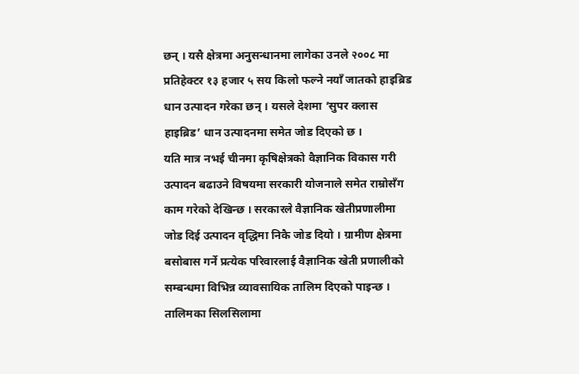छन् । यसै क्षेत्रमा अनुसन्धानमा लागेका उनले २००८ मा प्रतिहेक्टर १३ हजार ५ सय किलो फल्ने नयाँ जातको हाइब्रिड धान उत्पादन गरेका छन् । यसले देशमा ‘सुपर क्लास हाइब्रिड’ धान उत्पादनमा समेत जोड दिएको छ ।
यति मात्र नभई चीनमा कृषिक्षेत्रको वैज्ञानिक विकास गरी उत्पादन बढाउने विषयमा सरकारी योजनाले समेत राम्रोसँग काम गरेको देखिन्छ । सरकारले वैज्ञानिक खेतीप्रणालीमा जोड दिई उत्पादन वृद्धिमा निकै जोड दियो । ग्रामीण क्षेत्रमा बसोबास गर्ने प्रत्येक परिवारलाई वैज्ञानिक खेती प्रणालीको सम्बन्धमा विभिन्न व्यावसायिक तालिम दिएको पाइन्छ । तालिमका सिलसिलामा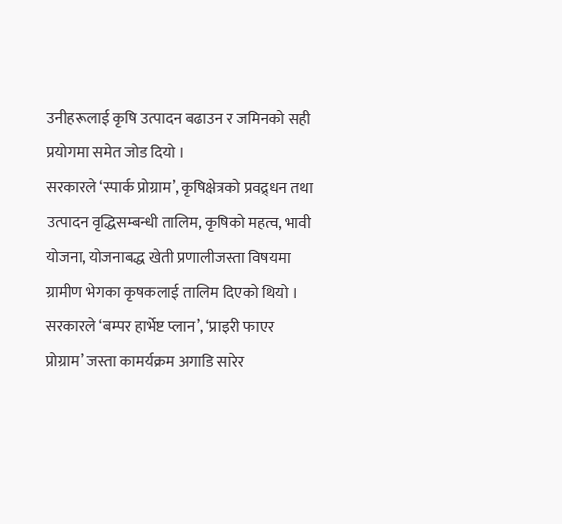उनीहरूलाई कृषि उत्पादन बढाउन र जमिनको सही प्रयोगमा समेत जोड दियो ।
सरकारले ‘स्पार्क प्रोग्राम’, कृषिक्षेत्रको प्रवद्र्धन तथा उत्पादन वृद्धिसम्बन्धी तालिम, कृषिको महत्व, भावी योजना, योजनाबद्ध खेती प्रणालीजस्ता विषयमा ग्रामीण भेगका कृषकलाई तालिम दिएको थियो । सरकारले ‘बम्पर हार्भेष्ट प्लान’, ‘प्राइरी फाएर प्रोग्राम’ जस्ता कामर्यक्रम अगाडि सारेर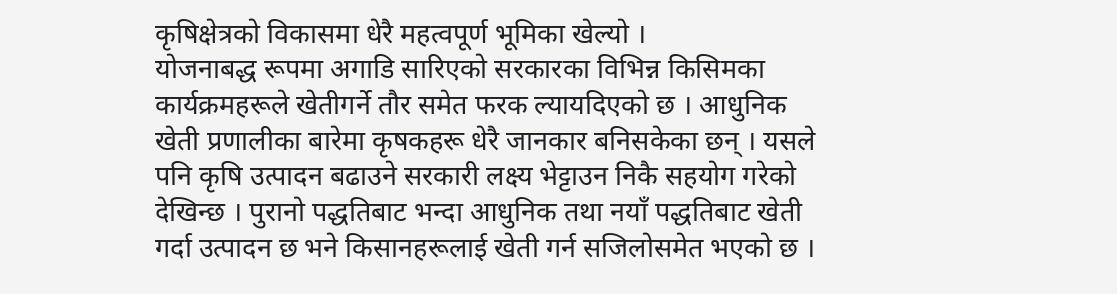कृषिक्षेत्रको विकासमा धेरै महत्वपूर्ण भूमिका खेल्यो ।
योजनाबद्ध रूपमा अगाडि सारिएको सरकारका विभिन्न किसिमका कार्यक्रमहरूले खेतीगर्ने तौर समेत फरक ल्यायदिएको छ । आधुनिक खेती प्रणालीका बारेमा कृषकहरू धेरै जानकार बनिसकेका छन् । यसले पनि कृषि उत्पादन बढाउने सरकारी लक्ष्य भेट्टाउन निकै सहयोग गरेको देखिन्छ । पुरानो पद्धतिबाट भन्दा आधुनिक तथा नयाँ पद्धतिबाट खेती गर्दा उत्पादन छ भने किसानहरूलाई खेती गर्न सजिलोसमेत भएको छ ।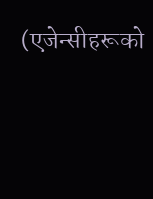(एजेन्सीहरूको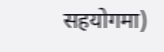सहयोगमा)